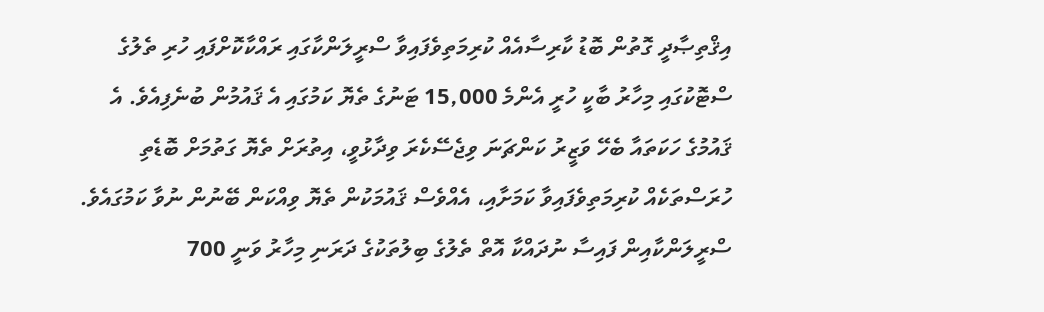އިޤްތިޞާދީ ގޮތުން ބޮޑު ކާރިސާއެއް ކުރިމަތިވެފައިވާ ސްރީލަންކާގައި ރައްކާކޮށްފައި ހުރި ތެލުގެ ސްޓޮކުގައި މިހާރު ބާކީ ހުރީ އެންމެ 15,000 ޓަނުގެ ތެޔޮ ކަމުގައި އެ ޤައުމުން ބުނެފިއެވެ. އެ ޤައުމުގެ ހަކަތައާ ބެހޭ ވަޒީރު ކަންޗަނަ ވިޖެސޭކެރަ ވިދާޅުވީ، އިތުރަށް ތެޔޮ ގަތުމަށް ބޮޑެތި ހުރަސްތަކެއް ކުރިމަތިވެފައިވާ ކަމަށާއި، އެއްވެސް ޤައުމަކުން ތެޔޮ ވިއްކަން ބޭނުން ނުވާ ކަމުގައެވެ.
ސްރީލަންކާއިން ފައިސާ ނުދައްކާ އޮތް ތެލުގެ ބިލުތަކުގެ ދަރަނި މިހާރު ވަނީ 700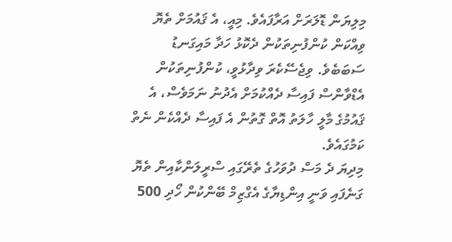މިލިޔަން ޑޮލަރަށް އަރާފައެވެ. މިއީ، އެ ޤައުމަށް ތެޔޮ ވިއްކަން ކުންފުނިތަކުން ދެކޮޅު ހަދާ މައިގަނޑު ސަބަބެވެ. ވިޖެސޭކެރަ ވިދާޅުވީ، ކުންފުނިތަކުން އެޑްވާންސް ފައިސާ ދެއްކުމަށް އެދުނު ނަމަވެސް، އެ ޤައުމުގެ މާލީ ހާލަތު އޮތް ގޮތުން އެ ފައިސާ ދެއްކެން ނެތް ކަމުގައެވެ.
މިދިޔަ ދެ މަސް ދުވަހުގެ ތެރޭގައި ސްރީލަންކާއިން ތެޔޮ ގަނެފައި ވަނީ އިންޑިޔާގެ އެގްޒިމް ބޭންކުން ހޯދި 500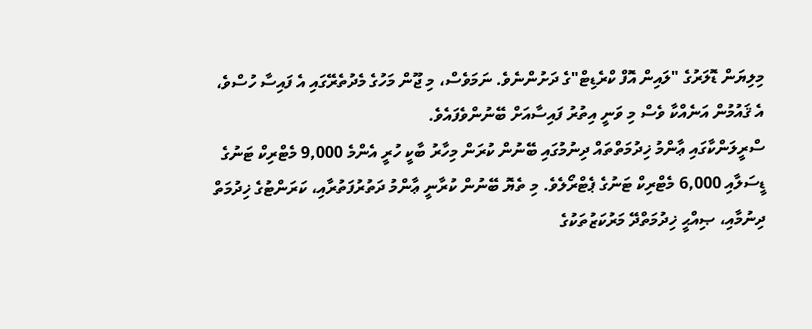މިލިޔަން ޑޮލަރުގެ "ލައިން އޮފް ކްރެޑިޓް"ގެ ދަށުންނެވެ. ނަމަވެސް، މި ޖޫން މަހުގެ މެދުތެރޭގައި އެ ފައިސާ ހުސްވެ، އެ ޤައުމުން އަނެއްކާ ވެސް މި ވަނީ އިތުރު ފައިސާއަށް ބޭނުންވެފައެވެ.
ސްރީލަންކާގައި ޢާންމު ޚިދުމަތްތައް ދިނުމުގައި ބޭނުން ކުރަން މިހާރު ބާކީ ހުރީ އެންމެ 9,000 މެޓްރިކް ޓަނުގެ ޑީސަލާއި 6,000 މެޓްރިކް ޓަނުގެ ޕެޓްރޯލެވެ. މި ތެޔޮ ބޭނުން ކުރާނީ ޢާންމު ދަތުރުފަތުރާއި، ކަރަންޓުގެ ޚިދުމަތް ދިނުމާއި، ޞިއްޙީ ޚިދުމަތްދޭ މަރުކަޒުތަކުގެ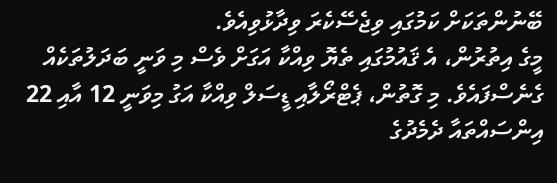ބޭނުންތަކަށް ކަމުގައި ވިޖެސޭކެރަ ވިދާޅުވިއެވެ.
މީގެ އިތުރުން، އެ ޤައުމުގައި ތެޔޮ ވިއްކާ އަގަށް ވެސް މި ވަނީ ބަދަލުތަކެއް ގެނެސްފައެވެ. މި ގޮތުން، ޕެޓްރޯލާއި ޑީސަލް ވިއްކާ އަގު މިވަނީ 12 އާއި 22 އިންސައްތައާ ދެމެދުގެ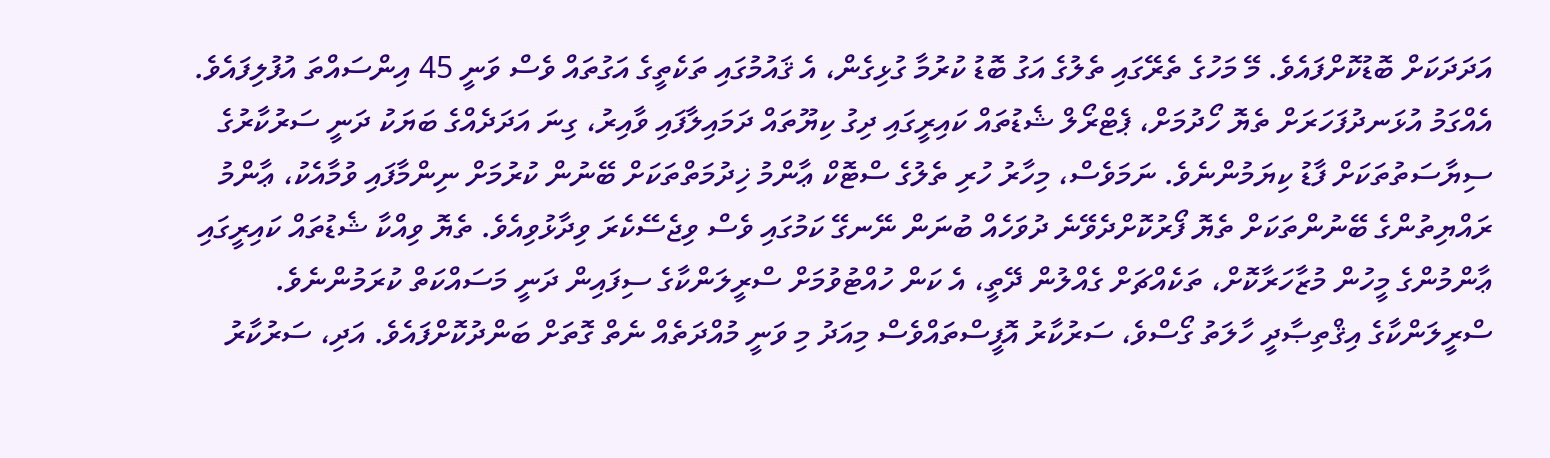އަދަދަކަށް ބޮޑުކޮށްފައެވެ. މޭ މަހުގެ ތެރޭގައި ތެލުގެ އަގު ބޮޑު ކުރުމާ ގުޅިގެން، އެ ޤައުމުގައި ތަކެތީގެ އަގުތައް ވެސް ވަނީ 45 އިންސައްތަ އުފުލިފައެވެ.
އެއްގަމު އުޅަނދުފަހަރަށް ތެޔޮ ހޯދުމަށް، ޕެޓްރޯލް ޝެޑުތައް ކައިރީގައި ދިގު ކިޔޫތައް ދަމައިލާފައި ވާއިރު، ގިނަ އަދަދެއްގެ ބަޔަކު ދަނީ ސަރުކާރުގެ ސިޔާސަތުތަކަށް ފާޑު ކިޔަމުންނެވެ. ނަމަވެސް، މިހާރު ހުރި ތެލުގެ ސްޓޮކް ޢާންމު ޚިދުމަތްތަކަށް ބޭނުން ކުރުމަށް ނިންމާފައި ވުމާއެކު، ޢާންމު ރައްޔިތުންގެ ބޭނުންތަކަށް ތެޔޮ ފޯރުކޮށްދެވޭނެ ދުވަހެއް ބުނަން ނޭނގޭ ކަމުގައި ވެސް ވިޖެސޭކެރަ ވިދާޅުވިއެވެ. ތެޔޮ ވިއްކާ ޝެޑުތައް ކައިރީގައި ޢާންމުންގެ މީހުން މުޒާހަރާކޮށް، ތަކެއްޗަށް ގެއްލުން ދޭތީ، އެ ކަން ހުއްޓުވުމަށް ސްރީލަންކާގެ ސިފައިން ދަނީ މަސައްކަތް ކުރަމުންނެވެ.
ސްރީލަންކާގެ އިޤްތިޞާދީ ހާލަތު ގޯސްވެ، ސަރުކާރު އޮފީސްތައްވެސް މިއަދު މި ވަނީ މުއްދަތެއް ނެތް ގޮތަށް ބަންދުކޮށްފައެވެ. އަދި، ސަރުކާރު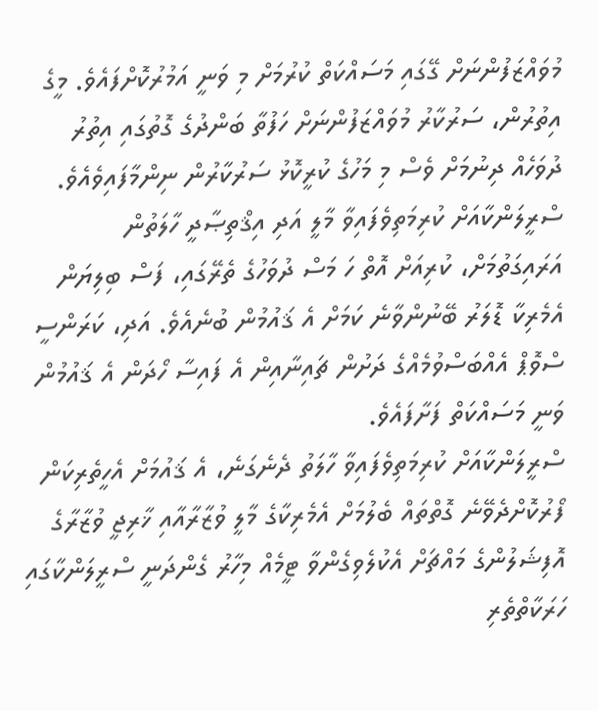މުވައްޒަފުންނަށް ގޭގައި މަސައްކަތް ކުރުމަށް މި ވަނީ އަމުރުކޮށްފައެވެ. މީގެ އިތުރުން، ސަރުކާރު މުވައްޒަފުންނަށް ހަފުތާ ބަންދުގެ ގޮތުގައި އިތުރު ދުވަހެއް ދިނުމަށް ވެސް މި މަހުގެ ކުރީކޮޅު ސަރުކާރުން ނިންމާފައިވެއެވެ.
ސްރީލަންކާއަށް ކުރިމަތިވެފައިވާ މާލީ އަދި އިޤްތިޞާދީ ހާލަތުން އަރައިގަތުމަށް، ކުރިއަށް އޮތް ހަ މަސް ދުވަހުގެ ތެރޭގައި، ފަސް ބިލިޔަން އެމެރިކާ ޑޮލަރު ބޭނުންވާނެ ކަމަށް އެ ޤައުމުން ބުނެއެވެ. އަދި، ކަރަންސީ ސްވޮޕް އެއްބަސްވުމެއްގެ ދަށުން ޗައިނާއިން އެ ފައިސާ ހޯދަން އެ ޤައުމުން ވަނީ މަސައްކަތް ފަށާފައެވެ.
ސްރީލަންކާއަށް ކުރިމަތިވެފައިވާ ހާލަތު ދެނެގަނެ، އެ ޤައުމަށް އެހީތެރިކަން ފޯރުކޮށްދެވޭނެ ގޮތްތައް ބެލުމަށް އެމެރިކާގެ މާލީ ވުޒާރާއާއި ޚާރިޖީ ވުޒާރާގެ އޮފިޝަލުންގެ މައްޗަށް އެކުލެވިގެންވާ ޓީމެއް މިހާރު ގެންދަނީ ސްރީލަންކާގައި ހަރަކާތްތެރި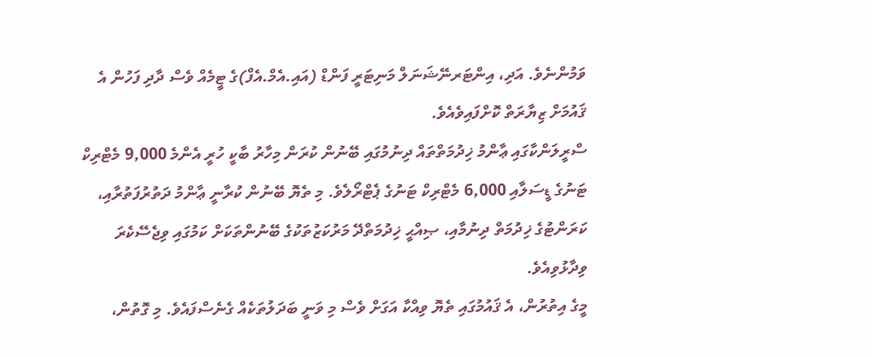ވަމުންނެވެ. އަދި، އިންޓަރނޭޝަނަލް މަނިޓަރީ ފަންޑް (އައި.އެމް.އެފް)ގެ ޓީމެއް ވެސް ދާދި ފަހުން އެ ޤައުމަށް ޒިޔާރަތް ކޮށްފައިވެއެވެ.
ސްރީލަންކާގައި ޢާންމު ޚިދުމަތްތައް ދިނުމުގައި ބޭނުން ކުރަން މިހާރު ބާކީ ހުރީ އެންމެ 9,000 މެޓްރިކް ޓަނުގެ ޑީސަލާއި 6,000 މެޓްރިކް ޓަނުގެ ޕެޓްރޯލެވެ. މި ތެޔޮ ބޭނުން ކުރާނީ ޢާންމު ދަތުރުފަތުރާއި، ކަރަންޓުގެ ޚިދުމަތް ދިނުމާއި، ޞިއްޙީ ޚިދުމަތްދޭ މަރުކަޒުތަކުގެ ބޭނުންތަކަށް ކަމުގައި ވިޖެސޭކެރަ ވިދާޅުވިއެވެ.
މީގެ އިތުރުން، އެ ޤައުމުގައި ތެޔޮ ވިއްކާ އަގަށް ވެސް މި ވަނީ ބަދަލުތަކެއް ގެނެސްފައެވެ. މި ގޮތުން،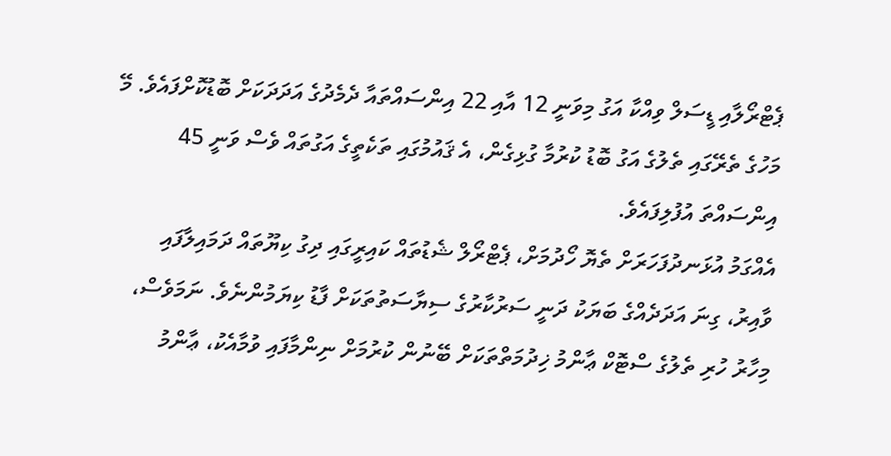ޕެޓްރޯލާއި ޑީސަލް ވިއްކާ އަގު މިވަނީ 12 އާއި 22 އިންސައްތައާ ދެމެދުގެ އަދަދަކަށް ބޮޑުކޮށްފައެވެ. މޭ މަހުގެ ތެރޭގައި ތެލުގެ އަގު ބޮޑު ކުރުމާ ގުޅިގެން، އެ ޤައުމުގައި ތަކެތީގެ އަގުތައް ވެސް ވަނީ 45 އިންސައްތަ އުފުލިފައެވެ.
އެއްގަމު އުޅަނދުފަހަރަށް ތެޔޮ ހޯދުމަށް، ޕެޓްރޯލް ޝެޑުތައް ކައިރީގައި ދިގު ކިޔޫތައް ދަމައިލާފައި ވާއިރު، ގިނަ އަދަދެއްގެ ބަޔަކު ދަނީ ސަރުކާރުގެ ސިޔާސަތުތަކަށް ފާޑު ކިޔަމުންނެވެ. ނަމަވެސް، މިހާރު ހުރި ތެލުގެ ސްޓޮކް ޢާންމު ޚިދުމަތްތަކަށް ބޭނުން ކުރުމަށް ނިންމާފައި ވުމާއެކު، ޢާންމު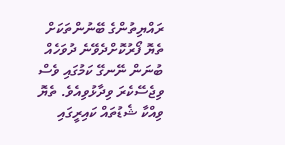ރައްޔިތުންގެ ބޭނުންތަކަށް ތެޔޮ ފޯރުކޮށްދެވޭނެ ދުވަހެއް ބުނަން ނޭނގޭ ކަމުގައި ވެސް ވިޖެސޭކެރަ ވިދާޅުވިއެވެ. ތެޔޮ ވިއްކާ ޝެޑުތައް ކައިރީގައި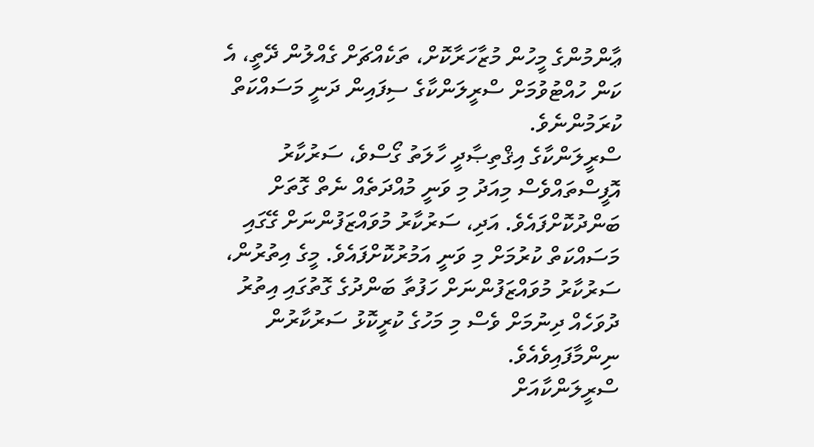ޢާންމުންގެ މީހުން މުޒާހަރާކޮށް، ތަކެއްޗަށް ގެއްލުން ދޭތީ، އެ ކަން ހުއްޓުވުމަށް ސްރީލަންކާގެ ސިފައިން ދަނީ މަސައްކަތް ކުރަމުންނެވެ.
ސްރީލަންކާގެ އިޤްތިޞާދީ ހާލަތު ގޯސްވެ، ސަރުކާރު އޮފީސްތައްވެސް މިއަދު މި ވަނީ މުއްދަތެއް ނެތް ގޮތަށް ބަންދުކޮށްފައެވެ. އަދި، ސަރުކާރު މުވައްޒަފުންނަށް ގޭގައި މަސައްކަތް ކުރުމަށް މި ވަނީ އަމުރުކޮށްފައެވެ. މީގެ އިތުރުން، ސަރުކާރު މުވައްޒަފުންނަށް ހަފުތާ ބަންދުގެ ގޮތުގައި އިތުރު ދުވަހެއް ދިނުމަށް ވެސް މި މަހުގެ ކުރީކޮޅު ސަރުކާރުން ނިންމާފައިވެއެވެ.
ސްރީލަންކާއަށް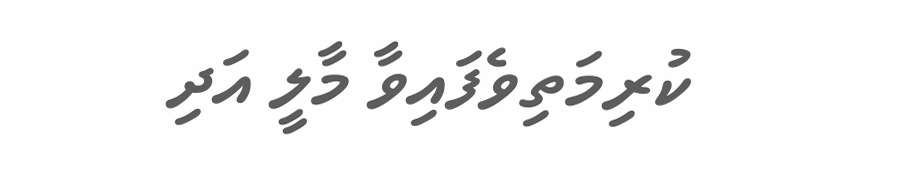ކުރިމަތިވެފައިވާ މާލީ އަދި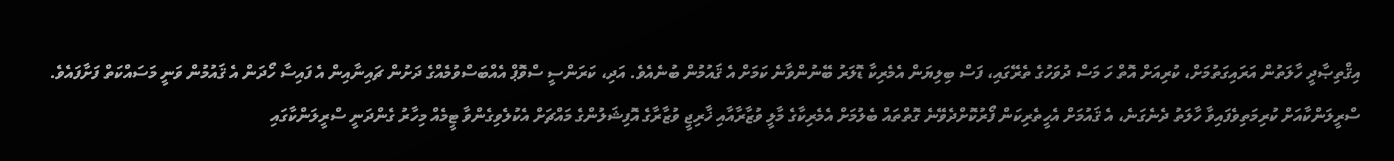އިޤްތިޞާދީ ހާލަތުން އަރައިގަތުމަށް، ކުރިއަށް އޮތް ހަ މަސް ދުވަހުގެ ތެރޭގައި، ފަސް ބިލިޔަން އެމެރިކާ ޑޮލަރު ބޭނުންވާނެ ކަމަށް އެ ޤައުމުން ބުނެއެވެ. އަދި، ކަރަންސީ ސްވޮޕް އެއްބަސްވުމެއްގެ ދަށުން ޗައިނާއިން އެ ފައިސާ ހޯދަން އެ ޤައުމުން ވަނީ މަސައްކަތް ފަށާފައެވެ.
ސްރީލަންކާއަށް ކުރިމަތިވެފައިވާ ހާލަތު ދެނެގަނެ، އެ ޤައުމަށް އެހީތެރިކަން ފޯރުކޮށްދެވޭނެ ގޮތްތައް ބެލުމަށް އެމެރިކާގެ މާލީ ވުޒާރާއާއި ޚާރިޖީ ވުޒާރާގެ އޮފިޝަލުންގެ މައްޗަށް އެކުލެވިގެންވާ ޓީމެއް މިހާރު ގެންދަނީ ސްރީލަންކާގައި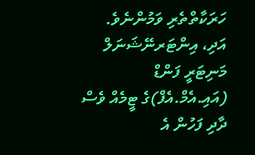ހަރަކާތްތެރި ވަމުންނެވެ. އަދި، އިންޓަރނޭޝަނަލް މަނިޓަރީ ފަންޑް (އައި.އެމް.އެފް)ގެ ޓީމެއް ވެސް ދާދި ފަހުން އެ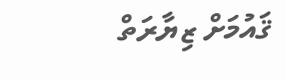ޤައުމަށް ޒިޔާރަތް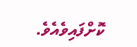ކޮށްފައިވެއެވެ.